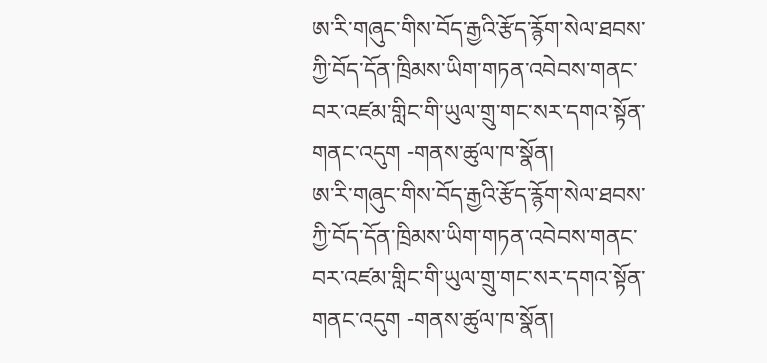ཨ་རི་གཞུང་གིས་བོད་རྒྱའི་རྩོད་རྙོག་སེལ་ཐབས་ཀྱི་བོད་དོན་ཁྲིམས་ཡིག་གཏན་འབེབས་གནང་བར་འཛམ་གླིང་གི་ཡུལ་གྲུ་གང་སར་དགའ་སྟོན་གནང་འདུག -གནས་ཚུལ་ཁ་སྣོན།
ཨ་རི་གཞུང་གིས་བོད་རྒྱའི་རྩོད་རྙོག་སེལ་ཐབས་ཀྱི་བོད་དོན་ཁྲིམས་ཡིག་གཏན་འབེབས་གནང་བར་འཛམ་གླིང་གི་ཡུལ་གྲུ་གང་སར་དགའ་སྟོན་གནང་འདུག -གནས་ཚུལ་ཁ་སྣོན།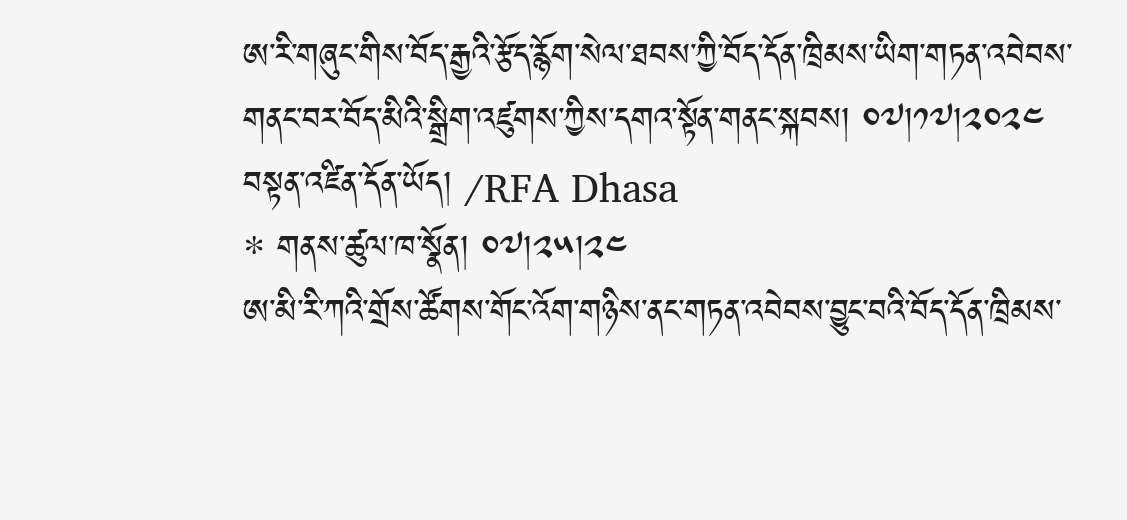ཨ་རི་གཞུང་གིས་བོད་རྒྱའི་རྩོད་རྙོག་སེལ་ཐབས་ཀྱི་བོད་དོན་ཁྲིམས་ཡིག་གཏན་འབེབས་གནང་བར་བོད་མིའི་སྒྲིག་འཛུགས་ཀྱིས་དགའ་སྟོན་གནང་སྐབས། ༠༧།༡༧།༢༠༢༤
བསྟན་འཛིན་དོན་ཡོད། /RFA Dhasa
* གནས་ཚུལ་ཁ་སྣོན། ༠༧།༢༥།༢༤
ཨ་མི་རི་ཀའི་གྲོས་ཚོགས་གོང་འོག་གཉིས་ནང་གཏན་འབེབས་བྱུང་བའི་བོད་དོན་ཁྲིམས་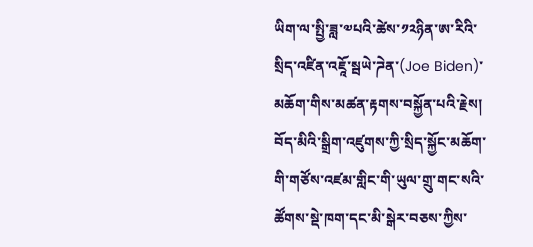ཡིག་ལ་སྤྱི་ཟླ་༧པའི་ཚེས་༡༢ཉིན་ཨ་རིའི་སྲིད་འཛིན་འཇཱོ་སྦཡེ་ཌེན་(Joe Biden)་མཆོག་གིས་མཚན་རྟགས་བསྐྱོན་པའི་རྗེས། བོད་མིའི་སྒྲིག་འཛུགས་ཀྱི་སྲིད་སྐྱོང་མཆོག་གི་གཙོས་འཛམ་གླིང་གི་ཡུལ་གྲུ་གང་སའི་ཚོགས་སྡེ་ཁག་དང་མི་སྒེར་བཅས་ཀྱིས་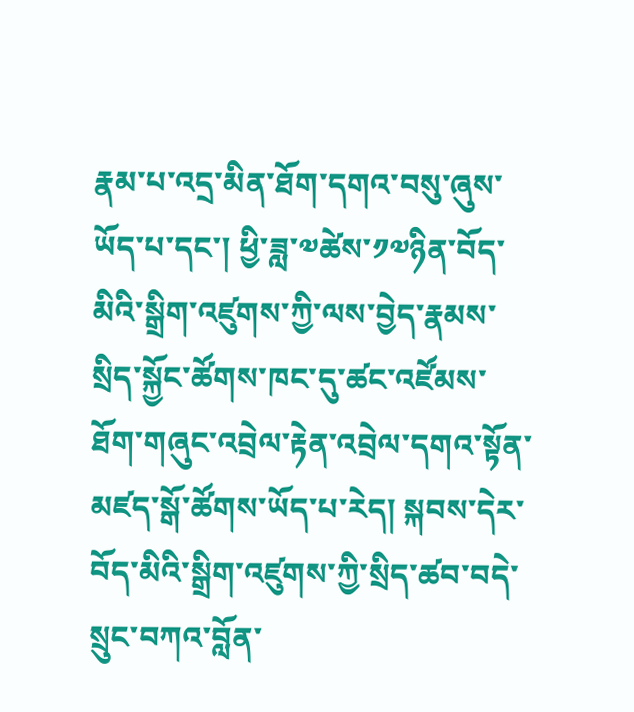རྣམ་པ་འདྲ་མིན་ཐོག་དགའ་བསུ་ཞུས་ཡོད་པ་དང་། ཕྱི་ཟླ་༧ཚེས་༡༧ཉིན་བོད་མིའི་སྒྲིག་འཛུགས་ཀྱི་ལས་བྱེད་རྣམས་སྲིད་སྐྱོང་ཚོགས་ཁང་དུ་ཚང་འཛོམས་ཐོག་གཞུང་འབྲེལ་རྟེན་འབྲེལ་དགའ་སྟོན་མཛད་སྒོ་ཚོགས་ཡོད་པ་རེད། སྐབས་དེར་བོད་མིའི་སྒྲིག་འཛུགས་ཀྱི་སྲིད་ཚབ་བདེ་སྲུང་བཀའ་བློན་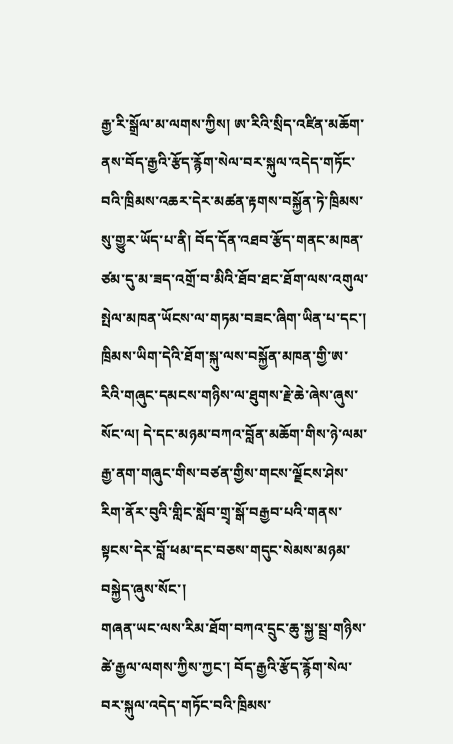རྒྱ་རི་སྒྲོལ་མ་ལགས་ཀྱིས། ཨ་རིའི་སྲིད་འཛིན་མཆོག་ནས་བོད་རྒྱའི་རྩོད་རྙོག་སེལ་བར་སྐུལ་འདེད་གཏོང་བའི་ཁྲིམས་འཆར་དེར་མཚན་རྟགས་བསྐྱོན་ཏེ་ཁྲིམས་སུ་གྱུར་ཡོད་པ་ནི། བོད་དོན་འཐབ་རྩོད་གནང་མཁན་ཙམ་དུ་མ་ཟད་འགྲོ་བ་མིའི་ཐོབ་ཐང་ཐོག་ལས་འགུལ་སྤེལ་མཁན་ཡོངས་ལ་གཏམ་བཟང་ཞིག་ཡིན་པ་དང་། ཁྲིམས་ཡིག་དེའི་ཐོག་སྐུ་ལས་བསྐྱོན་མཁན་གྱི་ཨ་རིའི་གཞུང་དམངས་གཉིས་ལ་ཐུགས་རྗེ་ཆེ་ཞེས་ཞུས་སོང་ལ། དེ་དང་མཉམ་བཀའ་བློན་མཆོག་གིས་ཉེ་ལམ་རྒྱ་ནག་གཞུང་གིས་བཙན་གྱིས་གངས་ལྗོངས་ཤེས་རིག་ནོར་བུའི་གླིང་སློབ་གྲྭ་སྒོ་བརྒྱབ་པའི་གནས་སྟངས་དེར་བློ་ཕམ་དང་བཅས་གདུང་སེམས་མཉམ་བསྐྱེད་ཞུས་སོང་།
གཞན་ཡང་ལས་རིམ་ཐོག་བཀའ་དྲུང་ཆུ་སྐྱ་སྦྲ་གཉིས་ཚེ་རྒྱལ་ལགས་ཀྱིས་ཀྱང་། བོད་རྒྱའི་རྩོད་རྙོག་སེལ་བར་སྐུལ་འདེད་གཏོང་བའི་ཁྲིམས་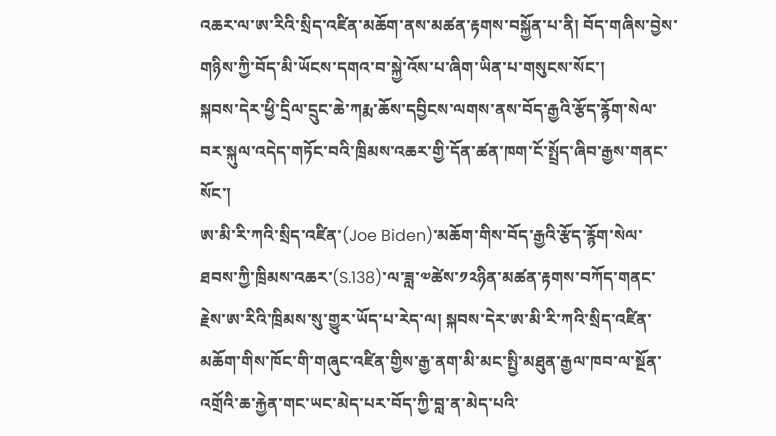འཆར་ལ་ཨ་རིའི་སྲིད་འཛིན་མཆོག་ནས་མཚན་རྟགས་བསྐྱོན་པ་ནི། བོད་གཞིས་བྱེས་གཉིས་ཀྱི་བོད་མི་ཡོངས་དགའ་བ་སྐྱེ་འོས་པ་ཞིག་ཡིན་པ་གསུངས་སོང་།
སྐབས་དེར་ཕྱི་དྲིལ་དྲུང་ཆེ་ཀརྨ་ཆོས་དབྱིངས་ལགས་ནས་བོད་རྒྱའི་རྩོད་རྙོག་སེལ་བར་སྐུལ་འདེད་གཏོང་བའི་ཁྲིམས་འཆར་གྱི་དོན་ཚན་ཁག་ངོ་སྤྲོད་ཞིབ་རྒྱས་གནང་སོང་།
ཨ་མི་རི་ཀའི་སྲིད་འཛིན་(Joe Biden)་མཆོག་གིས་བོད་རྒྱའི་རྩོད་རྙོག་སེལ་ཐབས་ཀྱི་ཁྲིམས་འཆར་(S.138)་ལ་ཟླ་༧ཚེས་༡༢ཉིན་མཚན་རྟགས་བཀོད་གནང་རྗེས་ཨ་རིའི་ཁྲིམས་སུ་གྱུར་ཡོད་པ་རེད་ལ། སྐབས་དེར་ཨ་མི་རི་ཀའི་སྲིད་འཛིན་མཆོག་གིས་ཁོང་གི་གཞུང་འཛིན་གྱིས་རྒྱ་ནག་མི་མང་སྤྱི་མཐུན་རྒྱལ་ཁབ་ལ་སྔོན་འགྲོའི་ཆ་རྐྱེན་གང་ཡང་མེད་པར་བོད་ཀྱི་བླ་ན་མེད་པའི་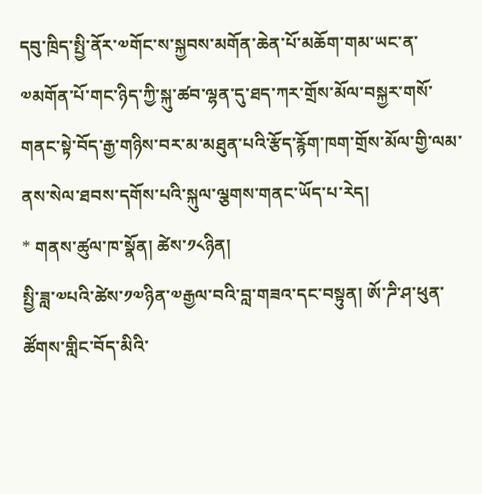དབུ་ཁྲིད་སྤྱི་ནོར་༧གོང་ས་སྐྱབས་མགོན་ཆེན་པོ་མཆོག་གམ་ཡང་ན་༧མགོན་པོ་གང་ཉིད་ཀྱི་སྐུ་ཚབ་ལྷན་དུ་ཐད་ཀར་གྲོས་མོལ་བསྐྱར་གསོ་གནང་སྟེ་བོད་རྒྱ་གཉིས་བར་མ་མཐུན་པའི་རྩོད་རྙོག་ཁག་གྲོས་མོལ་གྱི་ལམ་ནས་སེལ་ཐབས་དགོས་པའི་སྐུལ་ལྕགས་གནང་ཡོད་པ་རེད།
* གནས་ཚུལ་ཁ་སྣོན། ཚེས་༡༨ཉིན།
སྤྱི་ཟླ་༧པའི་ཚེས་༡༧ཉིན་༧རྒྱལ་བའི་བླ་གཟའ་དང་བསྟུན། ཨོ་ཌི་ཤ་ཕུན་ཚོགས་གླིང་བོད་མིའི་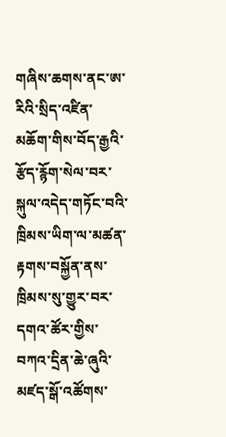གཞིས་ཆགས་ནང་ཨ་རིའི་སྲིད་འཛིན་མཆོག་གིས་བོད་རྒྱའི་རྩོད་རྙོག་སེལ་བར་སྐུལ་འདེད་གཏོང་བའི་ཁྲིམས་ཡིག་ལ་མཚན་རྟགས་བསྐྱོན་ནས་ཁྲིམས་སུ་གྱུར་བར་དགའ་ཚོར་གྱིས་བཀའ་དྲིན་ཆེ་ཞུའི་མཛད་སྒོ་འཚོགས་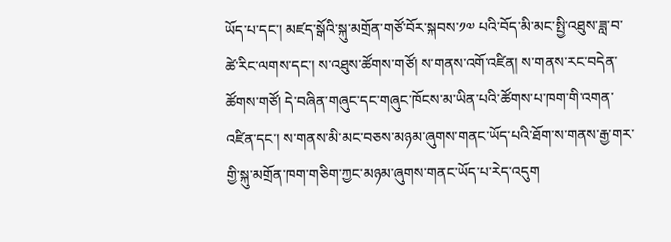ཡོད་པ་དང་། མཛད་སྒོའི་སྐུ་མགྲོན་གཙོ་བོར་སྐབས་༡༧ པའི་བོད་མི་མང་སྤྱི་འཐུས་ཟླ་བ་ཚེ་རིང་ལགས་དང་། ས་འཐུས་ཚོགས་གཙོ། ས་གནས་འགོ་འཛིན། ས་གནས་རང་བདེན་ཚོགས་གཙོ། དེ་བཞིན་གཞུང་དང་གཞུང་ཁོངས་མ་ཡིན་པའི་ཚོགས་པ་ཁག་གི་འགན་འཛིན་དང་། ས་གནས་མི་མང་བཅས་མཉམ་ཞུགས་གནང་ཡོད་པའི་ཐོག་ས་གནས་རྒྱ་གར་གྱི་སྐུ་མགྲོན་ཁག་གཅིག་ཀྱང་མཉམ་ཞུགས་གནང་ཡོད་པ་རེད་འདུག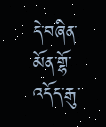དེ་བཞིན་མོན་གྷོ་འདོད་རྒུ་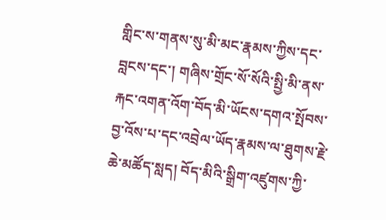གླིང་ས་གནས་སུ་མི་མང་རྣམས་ཀྱིས་དང་བླངས་དང་། གཞིས་གྲོང་སོ་སོའི་སྤྱི་མི་ནས་རྐང་འགན་འོག་བོད་མི་ཡོངས་དགའ་སྤོབས་བྱ་འོས་པ་དང་འབྲེལ་ཡོད་རྣམས་ལ་ཐུགས་རྗེ་ཆེ་མཚོད་སླད། བོད་མིའི་སྒྲིག་འཛུགས་ཀྱི་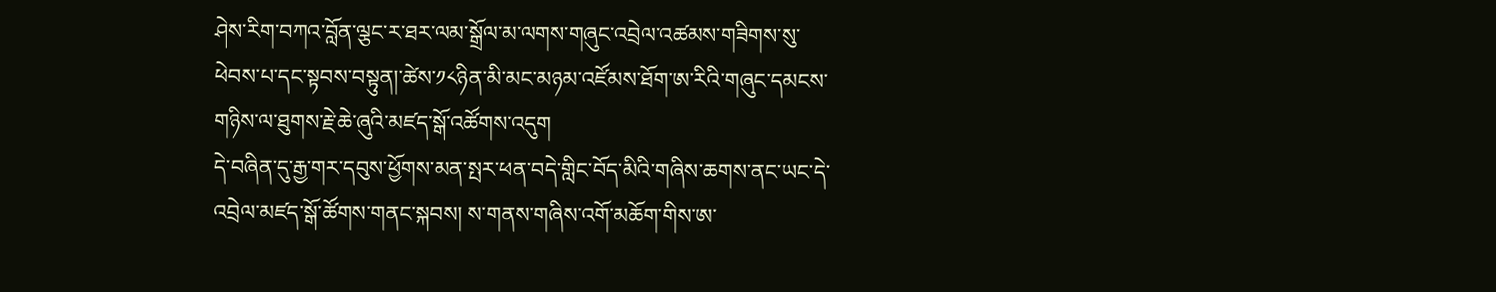ཤེས་རིག་བཀའ་བློན་ལྕང་ར་ཐར་ལམ་སྒྲོལ་མ་ལགས་གཞུང་འབྲེལ་འཚམས་གཟིགས་སུ་ཕེབས་པ་དང་སྟབས་བསྟུན།་ཚེས་༡༨ཉིན་མི་མང་མཉམ་འཛོམས་ཐོག་ཨ་རིའི་གཞུང་དམངས་གཉིས་ལ་ཐུགས་རྗེ་ཆེ་ཞུའི་མཛད་སྒོ་འཚོགས་འདུག
དེ་བཞིན་དུ་རྒྱ་གར་དབུས་ཕྱོགས་མན་སྤར་ཕན་བདེ་གླིང་བོད་མིའི་གཞིས་ཆགས་ནང་ཡང་དེ་འབྲེལ་མཛད་སྒོ་ཚོགས་གནང་སྐབས། ས་གནས་གཞིས་འགོ་མཆོག་གིས་ཨ་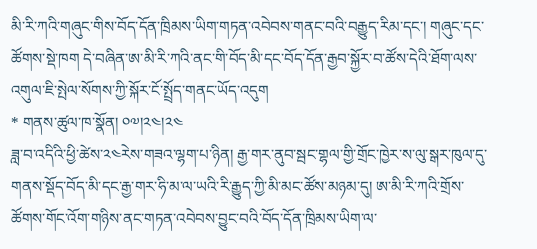མི་རི་ཀའི་གཞུང་གིས་བོད་དོན་ཁྲིམས་ཡིག་གཏན་འབེབས་གནང་བའི་བརྒྱུད་རིམ་དང་། གཞུང་དང་ཚོགས་སྡེ་ཁག དེ་བཞིན་ཨ་མི་རི་ཀའི་ནང་གི་བོད་མི་དང་བོད་དོན་རྒྱབ་སྐྱོར་བ་ཚོས་དེའི་ཐོག་ལས་འགུལ་ཇི་སྤེལ་སོགས་ཀྱི་སྐོར་ངོ་སྤྲོད་གནང་ཡོད་འདུག
* གནས་ཚུལ་ཁ་སྣོན། ༠༧།༢༤།༢༤
ཟླ་བ་འདིའི་ཕྱི་ཚེས་༢༤རེས་གཟའ་ལྷག་པ་ཉིན། རྒྱ་གར་ནུབ་སྦང་གྷལ་གྱི་གྲོང་ཁྱེར་ས་ལུ་སྒར་ཁུལ་དུ་གནས་སྡོད་བོད་མི་དང་རྒྱ་གར་ཧི་མ་ལ་ཡའི་རི་རྒྱུད་ཀྱི་མི་མང་ཚོས་མཉམ་དུ། ཨ་མི་རི་ཀའི་གྲོས་ཚོགས་གོང་འོག་གཉིས་ནང་གཏན་འབེབས་བྱུང་བའི་བོད་དོན་ཁྲིམས་ཡིག་ལ་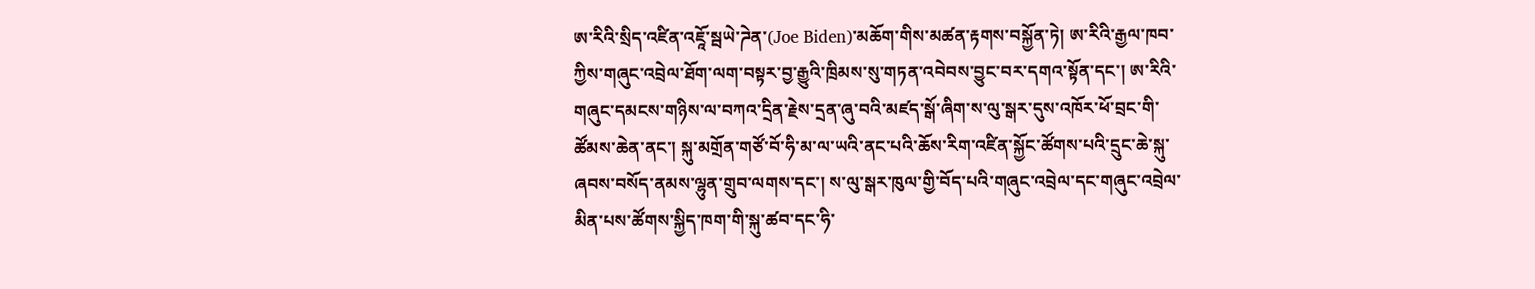ཨ་རིའི་སྲིད་འཛིན་འཇཱོ་སྦཡེ་ཌེན་(Joe Biden)་མཆོག་གིས་མཚན་རྟགས་བསྐྱོན་ཏེ། ཨ་རིའི་རྒྱལ་ཁབ་ཀྱིས་གཞུང་འབྲེལ་ཐོག་ལག་བསྟར་བྱ་རྒྱུའི་ཁྲིམས་སུ་གཏན་འབེབས་བྱུང་བར་དགའ་སྟོན་དང་། ཨ་རིའི་གཞུང་དམངས་གཉིས་ལ་བཀའ་དྲིན་རྗེས་དྲན་ཞུ་བའི་མཛད་སྒོ་ཞིག་ས་ལུ་སྒར་དུས་འཁོར་ཕོ་བྲང་གི་ཚོམས་ཆེན་ནང་། སྐུ་མགྲོན་གཙོ་བོ་ཧི་མ་ལ་ཡའི་ནང་པའི་ཆོས་རིག་འཛིན་སྐྱོང་ཚོགས་པའི་དྲུང་ཆེ་སྐུ་ཞབས་བསོད་ནམས་ལྷུན་གྲུབ་ལགས་དང་། ས་ལུ་སྒར་ཁུལ་གྱི་བོད་པའི་གཞུང་འབྲེལ་དང་གཞུང་འབྲེལ་མིན་པས་ཚོགས་སྐྱིད་ཁག་གི་སྐུ་ཚབ་དང་ཧི་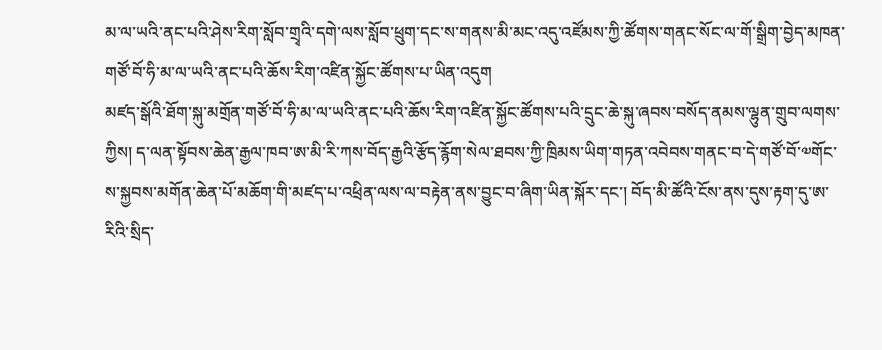མ་ལ་ཡའི་ནང་པའི་ཤེས་རིག་སློབ་གྲྭའི་དགེ་ལས་སློབ་ཕྲུག་དང་ས་གནས་མི་མང་འདུ་འཛོམས་ཀྱི་ཚོགས་གནང་སོང་ལ་གོ་སྒྲིག་བྱེད་མཁན་གཙོ་བོ་ཧི་མ་ལ་ཡའི་ནང་པའི་ཆོས་རིག་འཛིན་སྐྱོང་ཚོགས་པ་ཡིན་འདུག
མཛད་སྒོའི་ཐོག་སྐུ་མགྲོན་གཙོ་བོ་ཧི་མ་ལ་ཡའི་ནང་པའི་ཆོས་རིག་འཛིན་སྐྱོང་ཚོགས་པའི་དྲུང་ཆེ་སྐུ་ཞབས་བསོད་ནམས་ལྷུན་གྲུབ་ལགས་ཀྱིས། ད་ལན་སྟོབས་ཆེན་རྒྱལ་ཁབ་ཨ་མི་རི་ཀས་བོད་རྒྱའི་རྩོད་རྙོག་སེལ་ཐབས་ཀྱི་ཁྲིམས་ཡིག་གཏན་འབེབས་གནང་བ་དེ་གཙོ་བོ་༧གོང་ས་སྐྱབས་མགོན་ཆེན་པོ་མཆོག་གི་མཛད་པ་འཕྲིན་ལས་ལ་བརྟེན་ནས་བྱུང་བ་ཞིག་ཡིན་སྐོར་དང་། བོད་མི་ཚོའི་ངོས་ནས་དུས་རྟག་དུ་ཨ་རིའི་སྲིད་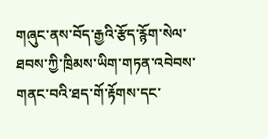གཞུང་ནས་བོད་རྒྱའི་རྩོད་རྙོག་སེལ་ཐབས་ཀྱི་ཁྲིམས་ཡིག་གཏན་འབེབས་གནང་བའི་ཐད་གོ་རྟོགས་དང་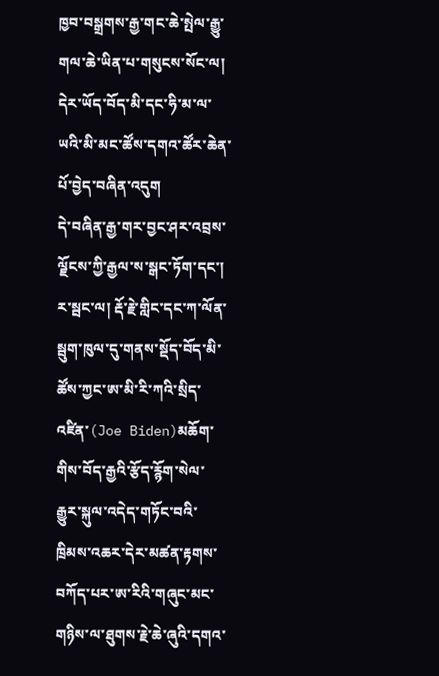ཁྱབ་བསྒྲགས་རྒྱ་གང་ཆེ་སྤེལ་རྒྱུ་གལ་ཆེ་ཡིན་པ་གསུངས་སོང་ལ། དེར་ཡོད་བོད་མི་དང་ཧི་མ་ལ་ཡའི་མི་མང་ཚོས་དགའ་ཚོར་ཆེན་པོ་བྱེད་བཞིན་འདུག
དེ་བཞིན་རྒྱ་གར་བྱང་ཤར་འབྲས་ལྗོངས་ཀྱི་རྒྱལ་ས་སྒང་ཏོག་དང་། ར་སྦང་ལ། རྡོ་རྗེ་གླིང་དང་ཀ་ལོན་སྦུག་ཁུལ་དུ་གནས་སྡོད་བོད་མི་ཚོས་ཀྱང་ཨ་མི་རི་ཀའི་སྲིད་འཛིན་(Joe Biden)མཆོག་གིས་བོད་རྒྱའི་རྩོད་རྙོག་སེལ་རྒྱུར་སྐུལ་འདེད་གཏོང་བའི་ཁྲིམས་འཆར་དེར་མཚན་རྟགས་བཀོད་པར་ཨ་རིའི་གཞུང་མང་གཉིས་ལ་ཐུགས་རྗེ་ཆེ་ཞུའི་དགའ་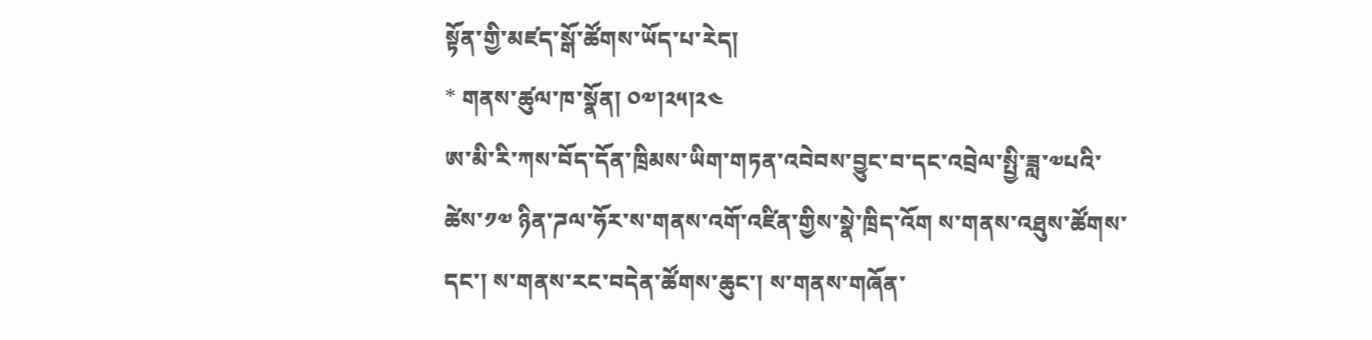སྟོན་གྱི་མཛད་སྒོ་ཚོགས་ཡོད་པ་རེད།
* གནས་ཚུལ་ཁ་སྣོན། ༠༧།༢༥།༢༤
ཨ་མི་རི་ཀས་བོད་དོན་ཁྲིམས་ཡིག་གཏན་འབེབས་བྱུང་བ་དང་འབྲེལ་སྤྱི་ཟླ་༧པའི་ཚེས་༡༧ ཉིན་ཌལ་ཧོར་ས་གནས་འགོ་འཛིན་གྱིས་སྣེ་ཁྲིད་འོག ས་གནས་འཐུས་ཚོགས་དང་། ས་གནས་རང་བདེན་ཚོགས་ཆུང་། ས་གནས་གཞོན་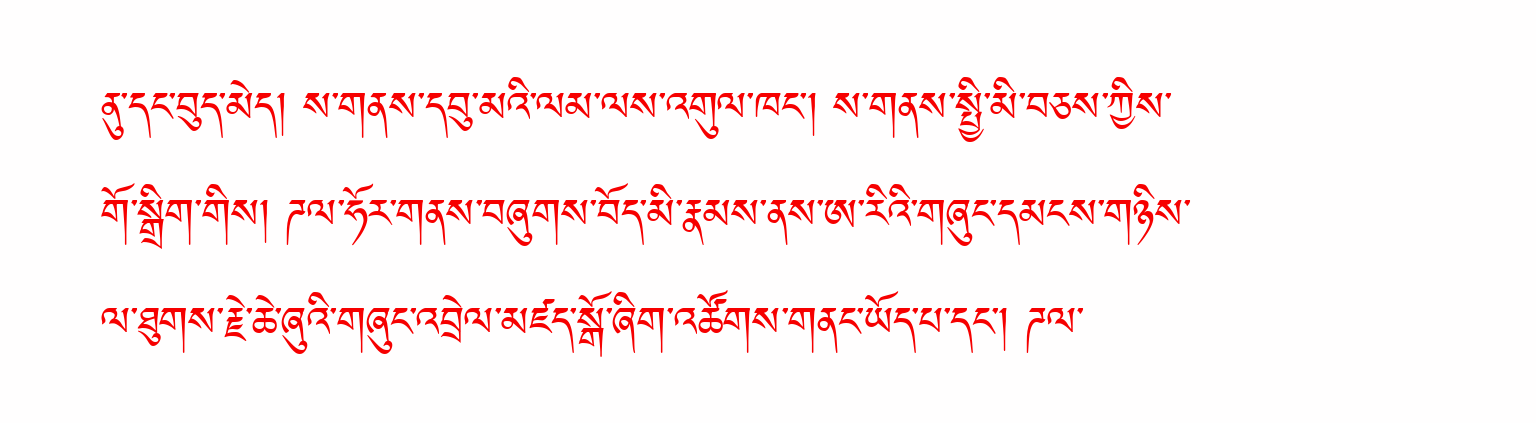ནུ་དང་བུད་མེད། ས་གནས་དབུ་མའི་ལམ་ལས་འགུལ་ཁང་། ས་གནས་སྤྱི་མི་བཅས་ཀྱིས་གོ་སྒྲིག་གིས། ཌལ་ཧོར་གནས་བཞུགས་བོད་མི་རྣམས་ནས་ཨ་རིའི་གཞུང་དམངས་གཉིས་ལ་ཐུགས་རྗེ་ཆེ་ཞུའི་གཞུང་འབྲེལ་མཛད་སྒོ་ཞིག་འཚོགས་གནང་ཡོད་པ་དང་། ཌལ་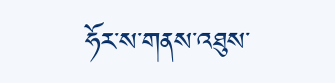ཧོར་ས་གནས་འཐུས་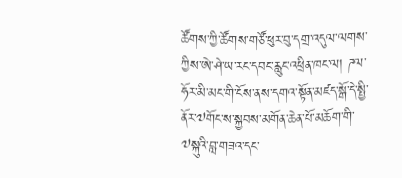ཚོགས་ཀྱི་ཚོགས་གཙོ་ཕུར་བུ་དགྲ་འདུལ་ལགས་ཀྱིས་ཨེ་ཤེ་ཡ་རང་དབང་རླུང་འཕྲིན་ཁང་ལ། ཌལ་ཧོར་མི་མང་གི་ངོས་ནས་དགའ་སྟོན་མཛད་སྒོ་དེ་སྤྱི་ནོར་༧གོང་ས་སྐྱབས་མགོན་ཆེན་པོ་མཆོག་གི་༧སྐུའི་བླ་གཟའ་དང་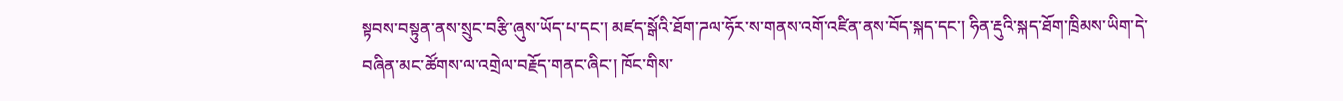སྟབས་བསྟུན་ནས་སྲུང་བརྩི་ཞུས་ཡོད་པ་དང་། མཛད་སྒོའི་ཐོག་ཌལ་ཧོར་ས་གནས་འགོ་འཛིན་ནས་བོད་སྐད་དང་། ཧིན་རྡུའི་སྐད་ཐོག་ཁྲིམས་ཡིག་དེ་བཞིན་མང་ཚོགས་ལ་འགྲེལ་བརྗོད་གནང་ཞིང་། ཁོང་གིས་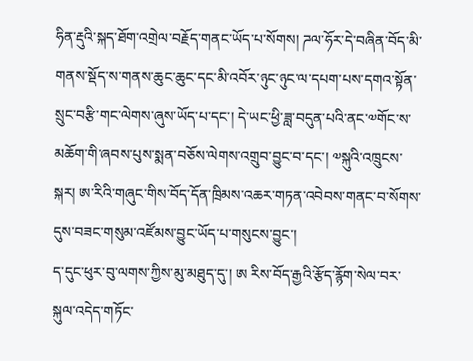ཧིན་རྡུའི་སྐད་ཐོག་འགྲེལ་བརྗོད་གནང་ཡོད་པ་སོགས། ཌལ་ཧོར་དེ་བཞིན་བོད་མི་གནས་སྡོད་ས་གནས་ཆུང་ཆུང་དང་མི་འབོར་ཉུང་ཉུང་ལ་དཔག་པས་དགའ་སྟོན་སྲུང་བརྩི་གང་ལེགས་ཞུས་ཡོད་པ་དང་། དེ་ཡང་ཕྱི་ཟླ་བདུན་པའི་ནང་༧གོང་ས་མཆོག་གི་ཞབས་པུས་སྨན་བཅོས་ལེགས་འགྲུབ་བྱུང་བ་དང་། ༧སྐུའི་འཁྲུངས་སྐར། ཨ་རིའི་གཞུང་གིས་བོད་དོན་ཁྲིམས་འཆར་གཏན་འབེབས་གནང་བ་སོགས་དུས་བཟང་གསུམ་འཛོམས་བྱུང་ཡོད་པ་གསུངས་བྱུང་།
ད་དུང་ཕུར་བུ་ལགས་ཀྱིས་མུ་མཐུད་དུ་། ཨ རིས་བོད་རྒྱའི་རྩོད་རྙོག་སེལ་བར་སྐུལ་འདེད་གཏོང་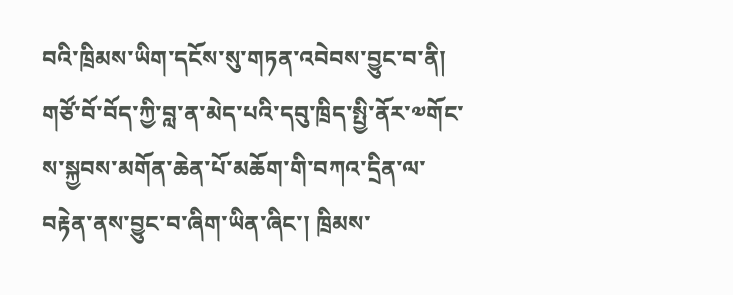བའི་ཁྲིམས་ཡིག་དངོས་སུ་གཏན་འབེབས་བྱུང་བ་ནི། གཙོ་བོ་བོད་ཀྱི་བླ་ན་མེད་པའི་དབུ་ཁྲིད་སྤྱི་ནོར་༧གོང་ས་སྐྱབས་མགོན་ཆེན་པོ་མཆོག་གི་བཀའ་དྲིན་ལ་བརྟེན་ནས་བྱུང་བ་ཞིག་ཡིན་ཞིང་། ཁྲིམས་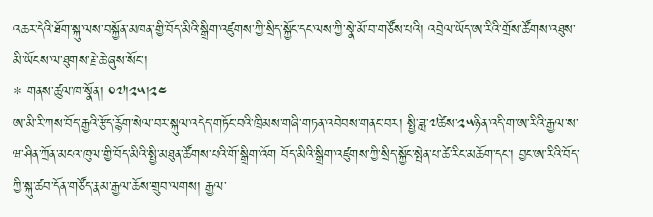འཆར་དེའི་ཐོག་སྐུ་ལས་བསྐྱོན་མཁན་གྱི་བོད་མིའི་སྒྲིག་འཛུགས་ཀྱི་སྲིད་སྐྱོང་དང་ལས་ཀྱི་སྣེ་མོ་བ་གཙོས་པའི། འབྲེལ་ཡོད་ཨ་རིའི་གྲོས་ཚོགས་འཐུས་མི་ཡོངས་ལ་ཐུགས་རྗེ་ཆེ་ཞུས་སོང་།
* གནས་ཚུལ་ཁ་སྣོན། ༠༧།༢༥།༢༤
ཨ་མི་རི་ཀས་བོད་རྒྱའི་རྩོད་རྙོག་སེལ་བར་སྐུལ་འདེད་གཏོང་བའི་ཁྲིམས་གཞི་གཏན་འབེབས་གནང་བར། སྤྱི་ཟླ་༧ཚེས་༢༥ཉིན་འདི་ག་ཨ་རིའི་རྒྱལ་ས་ཝ་ཤིན་ཀྲོན་མངའ་ཁུལ་གྱི་བོད་མིའི་སྤྱི་མཐུན་ཚོགས་པའི་གོ་སྒྲིག་འོག བོད་མིའི་སྒྲིག་འཛུགས་ཀྱི་སྲིད་སྐྱོང་སྤེན་པ་ཚེ་རིང་མཆོག་དང་། བྱང་ཨ་རིའི་བོད་ཀྱི་སྐུ་ཚབ་དོན་གཙོད་རྣམ་རྒྱལ་ཆོས་གྲུབ་ལགས། རྒྱལ་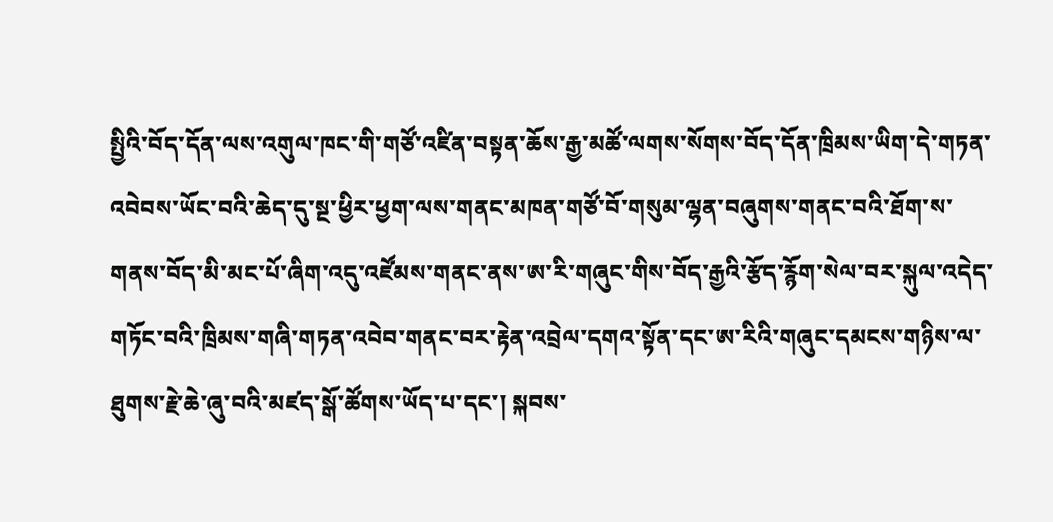སྤྱིའི་བོད་དོན་ལས་འགུལ་ཁང་གི་གཙོ་འཛིན་བསྟན་ཆོས་རྒྱ་མཚོ་ལགས་སོགས་བོད་དོན་ཁྲིམས་ཡིག་དེ་གཏན་འབེབས་ཡོང་བའི་ཆེད་དུ་སྔ་ཕྱིར་ཕྱག་ལས་གནང་མཁན་གཙོ་བོ་གསུམ་ལྷན་བཞུགས་གནང་བའི་ཐོག་ས་གནས་བོད་མི་མང་པོ་ཞིག་འདུ་འཛོམས་གནང་ནས་ཨ་རི་གཞུང་གིས་བོད་རྒྱའི་རྩོད་རྙོག་སེལ་བར་སྐུལ་འདེད་གཏོང་བའི་ཁྲིམས་གཞི་གཏན་འབེབ་གནང་བར་རྟེན་འབྲེལ་དགའ་སྟོན་དང་ཨ་རིའི་གཞུང་དམངས་གཉིས་ལ་ཐུགས་རྗེ་ཆེ་ཞུ་བའི་མཛད་སྒོ་ཚོགས་ཡོད་པ་དང་། སྐབས་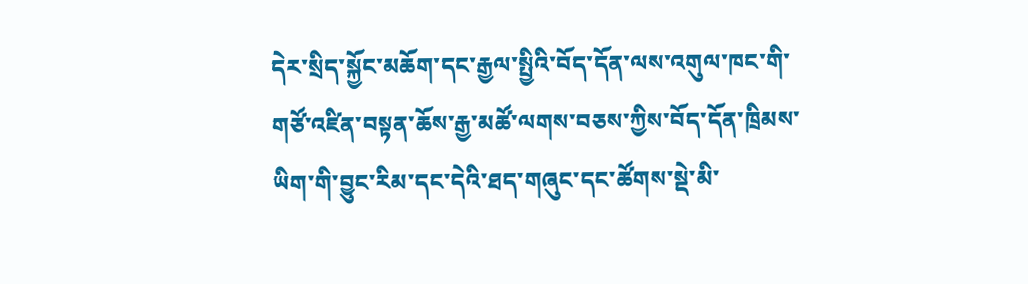དེར་སྲིད་སྐྱོང་མཆོག་དང་རྒྱལ་སྤྱིའི་བོད་དོན་ལས་འགུལ་ཁང་གི་གཙོ་འཛིན་བསྟན་ཆོས་རྒྱ་མཚོ་ལགས་བཅས་ཀྱིས་བོད་དོན་ཁྲིམས་ཡིག་གི་བྱུང་རིམ་དང་དེའི་ཐད་གཞུང་དང་ཚོགས་སྡེ་མི་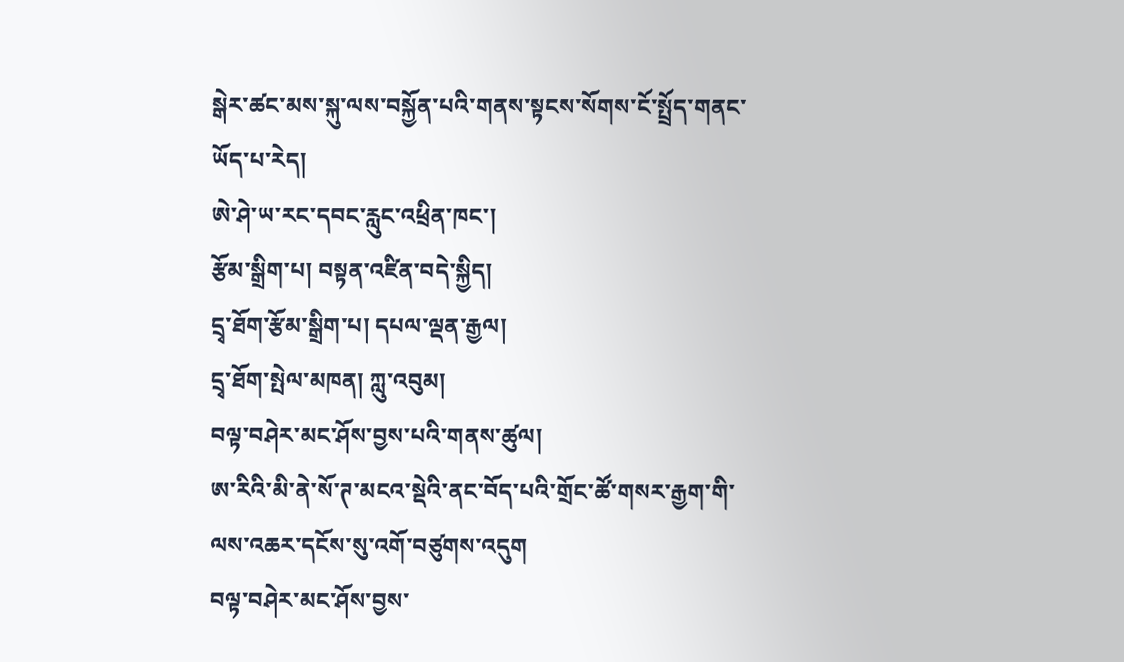སྒེར་ཚང་མས་སྐུ་ལས་བསྐྱོན་པའི་གནས་སྟངས་སོགས་ངོ་སྤྲོད་གནང་ཡོད་པ་རེད།
ཨེ་ཤེ་ཡ་རང་དབང་རླུང་འཕྲིན་ཁང་།
རྩོམ་སྒྲིག་པ། བསྟན་འཛིན་བདེ་སྐྱིད།
དྲྭ་ཐོག་རྩོམ་སྒྲིག་པ། དཔལ་ལྡན་རྒྱལ།
དྲྭ་ཐོག་སྤེལ་མཁན། ཀླུ་འབུམ།
བལྟ་བཤེར་མང་ཤོས་བྱས་པའི་གནས་ཚུལ།
ཨ་རིའི་མི་ནེ་སོ་ཊ་མངའ་སྡེའི་ནང་བོད་པའི་གྲོང་ཚོ་གསར་རྒྱག་གི་ལས་འཆར་དངོས་སུ་འགོ་བཙུགས་འདུག
བལྟ་བཤེར་མང་ཤོས་བྱས་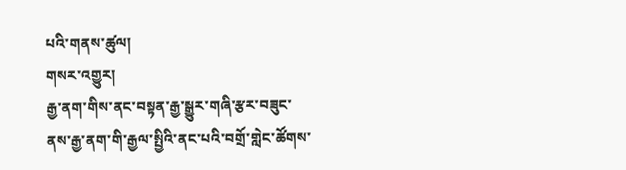པའི་གནས་ཚུལ།
གསར་འགྱུར།
རྒྱ་ནག་གིས་ནང་བསྟན་རྒྱ་སྒྱུར་གཞི་རྩར་བཟུང་ནས་རྒྱ་ནག་གི་རྒྱལ་སྤྱིའི་ནང་པའི་བགྲོ་གླེང་ཚོགས་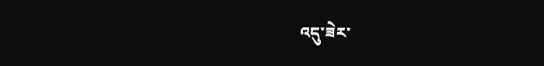འདུ་ཟེར་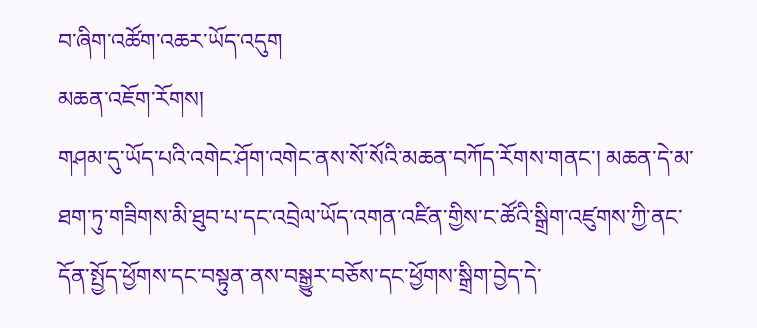བ་ཞིག་འཚོག་འཆར་ཡོད་འདུག
མཆན་འཇོག་རོགས།
གཤམ་དུ་ཡོད་པའི་འགེང་ཤོག་འགེང་ནས་སོ་སོའི་མཆན་བཀོད་རོགས་གནང་། མཆན་དེ་མ་ཐག་ཏུ་གཟིགས་མི་ཐུབ་པ་དང་འབྲེལ་ཡོད་འགན་འཛིན་གྱིས་ང་ཚོའི་སྒྲིག་འཛུགས་ཀྱི་ནང་དོན་སྤྱོད་ཕྱོགས་དང་བསྟུན་ནས་བསྒྱུར་བཅོས་དང་ཕྱོགས་སྒྲིག་བྱེད་དེ་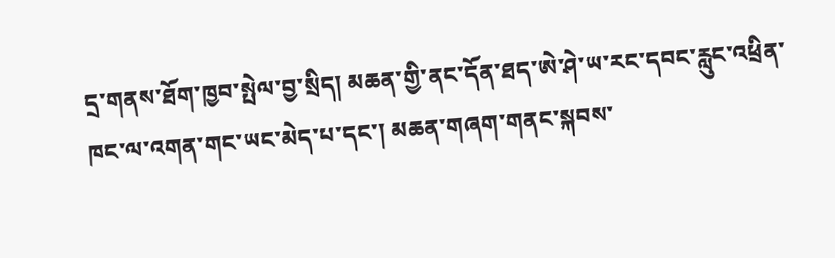དྲ་གནས་ཐོག་ཁྱབ་སྤེལ་བྱ་སྲིད། མཆན་གྱི་ནང་དོན་ཐད་ཨེ་ཤེ་ཡ་རང་དབང་རླུང་འཕྲིན་ཁང་ལ་འགན་གང་ཡང་མེད་པ་དང་། མཆན་གཞག་གནང་སྐབས་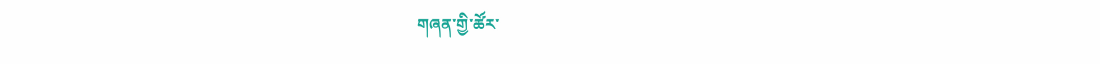གཞན་གྱི་ཚོར་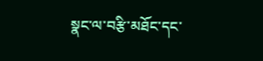སྣང་ལ་བརྩི་མཐོང་དང་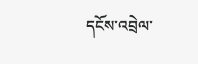དངོས་འབྲེལ་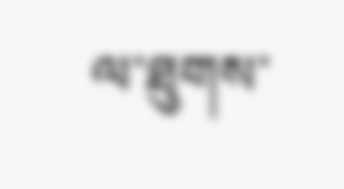ལ་ཐུགས་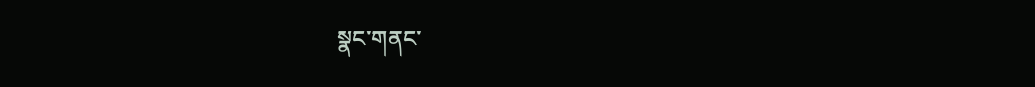སྣང་གནང་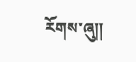རོགས་ཞུ༎